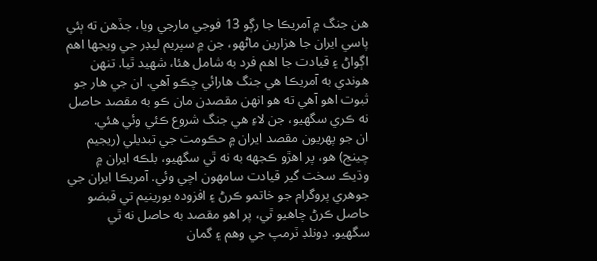هن جنگ ۾ آمريڪا جا رڳو 13 فوجي مارجي ويا، جڏهن ته ٻئي پاسي ايران جا هزارين ماڻهو، جن ۾ سپريم ليڊر جي ويجها اهم اڳواڻ ۽ قيادت جا اهم فرد به شامل هئا، شهيد ٿيا. تنهن هوندي به آمريڪا هي جنگ هارائي چڪو آهي. ان جي هار جو ثبوت اهو آهي ته هو انهن مقصدن مان ڪو به مقصد حاصل نه ڪري سگهيو، جن لاءِ هي جنگ شروع ڪئي وئي هئي.
ان جو پهريون مقصد ايران ۾ حڪومت جي تبديلي (ريجيم چينج) هو، پر اهڙو ڪجهه به نه ٿي سگهيو، بلڪه ايران ۾ وڌيڪ سخت گير قيادت سامهون اچي وئي. آمريڪا ايران جي جوهري پروگرام جو خاتمو ڪرڻ ۽ افزودہ يورينيم تي قبضو حاصل ڪرڻ چاهيو ٿي، پر اهو مقصد به حاصل نه ٿي سگهيو. ڊونلڊ ٽرمپ جي وهم ۽ گمان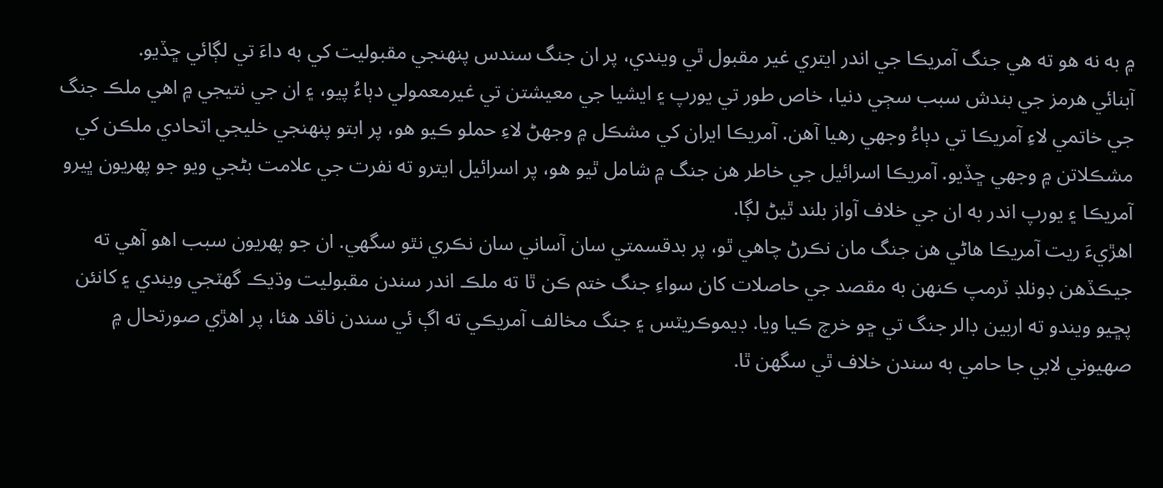۾ به نه هو ته هي جنگ آمريڪا جي اندر ايتري غير مقبول ٿي ويندي، پر ان جنگ سندس پنهنجي مقبوليت کي به داءَ تي لڳائي ڇڏيو.
آبنائي هرمز جي بندش سبب سڄي دنيا، خاص طور تي يورپ ۽ ايشيا جي معيشتن تي غيرمعمولي دٻاءُ پيو، ۽ ان جي نتيجي ۾ اهي ملڪ جنگ جي خاتمي لاءِ آمريڪا تي دٻاءُ وجهي رهيا آهن. آمريڪا ايران کي مشڪل ۾ وجهڻ لاءِ حملو ڪيو هو، پر ابتو پنهنجي خليجي اتحادي ملڪن کي مشڪلاتن ۾ وجهي ڇڏيو. آمريڪا اسرائيل جي خاطر هن جنگ ۾ شامل ٿيو هو، پر اسرائيل ايترو ته نفرت جي علامت بڻجي ويو جو پهريون ڀيرو آمريڪا ۽ يورپ اندر به ان جي خلاف آواز بلند ٿيڻ لڳا.
اهڙيءَ ريت آمريڪا هاڻي هن جنگ مان نڪرڻ چاهي ٿو، پر بدقسمتي سان آساني سان نڪري نٿو سگهي. ان جو پهريون سبب اهو آهي ته جيڪڏهن ڊونلڊ ٽرمپ ڪنهن به مقصد جي حاصلات کان سواءِ جنگ ختم ڪن ٿا ته ملڪ اندر سندن مقبوليت وڌيڪ گهٽجي ويندي ۽ کانئن پڇيو ويندو ته اربين ڊالر جنگ تي ڇو خرچ ڪيا ويا. ڊيموڪريٽس ۽ جنگ مخالف آمريڪي ته اڳ ئي سندن ناقد هئا، پر اهڙي صورتحال ۾ صهيوني لابي جا حامي به سندن خلاف ٿي سگهن ٿا.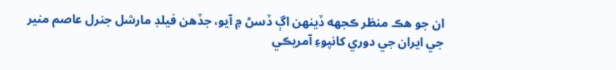ان جو هڪ منظر ڪجهه ڏينهن اڳ ڏسڻ ۾ آيو، جڏهن فيلڊ مارشل جنرل عاصم منير جي ايران جي دوري کانپوءِ آمريڪي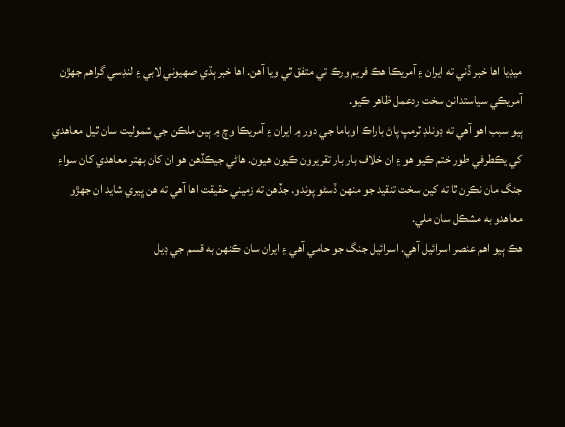ميڊيا اها خبر ڏني ته ايران ۽ آمريڪا هڪ فريم ورڪ تي متفق ٿي ويا آهن. اها خبر ٻڌي صهيوني لابي ۽ لنڊسي گراهم جهڙن آمريڪي سياستدانن سخت ردعمل ظاهر ڪيو.
ٻيو سبب اهو آهي ته ڊونلڊ ٽرمپ پاڻ باراڪ اوباما جي دور ۾ ايران ۽ آمريڪا وچ ۾ ٻين ملڪن جي شموليت سان ٿيل معاهدي کي يڪطرفي طور ختم ڪيو هو ۽ ان خلاف بار بار تقريرون ڪيون هيون. هاڻي جيڪڏهن هو ان کان بهتر معاهدي کان سواءِ جنگ مان نڪرن ٿا ته کين سخت تنقيد جو منهن ڏسڻو پوندو. جڏهن ته زميني حقيقت اها آهي ته هن ڀيري شايد ان جهڙو معاهدو به مشڪل سان ملي.
هڪ ٻيو اهم عنصر اسرائيل آهي. اسرائيل جنگ جو حامي آهي ۽ ايران سان ڪنهن به قسم جي ڊيل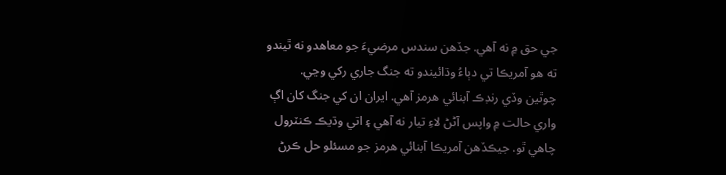جي حق ۾ نه آهي. جڏهن سندس مرضيءَ جو معاهدو نه ٿيندو ته هو آمريڪا تي دٻاءُ وڌائيندو ته جنگ جاري رکي وڃي.
چوٿين وڏي رنڊڪ آبنائي هرمز آهي. ايران ان کي جنگ کان اڳ واري حالت ۾ واپس آڻڻ لاءِ تيار نه آهي ۽ اتي وڌيڪ ڪنٽرول چاهي ٿو. جيڪڏهن آمريڪا آبنائي هرمز جو مسئلو حل ڪرڻ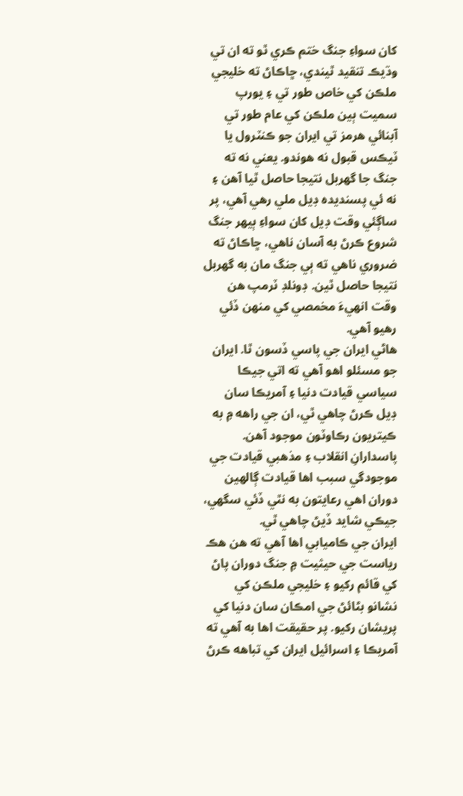کان سواءِ جنگ ختم ڪري ٿو ته ان تي وڌيڪ تنقيد ٿيندي، ڇاڪاڻ ته خليجي ملڪن کي خاص طور تي ۽ يورپ سميت ٻين ملڪن کي عام طور تي آبنائي هرمز تي ايران جو ڪنٽرول يا ٽيڪس قبول نه هوندو. يعني نه ته جنگ جا گهربل نتيجا حاصل ٿيا آهن ۽ نه ئي پسنديده ڊيل ملي رهي آهي، پر ساڳئي وقت ڊيل کان سواءِ ٻيهر جنگ شروع ڪرڻ به آسان ناهي، ڇاڪاڻ ته ضروري ناهي ته ٻي جنگ مان به گهربل نتيجا حاصل ٿين. ڊونلڊ ٽرمپ هن وقت انهيءَ مخمصي کي منهن ڏئي رهيو آهي.
هاڻي ايران جي پاسي ڏسون ٿا. ايران جو مسئلو اهو آهي ته اتي جيڪا سياسي قيادت دنيا ۽ آمريڪا سان ڊيل ڪرڻ چاهي ٿي، ان جي راهه ۾ به ڪيتريون رڪاوٽون موجود آهن. پاسدارانِ انقلاب ۽ مذهبي قيادت جي موجودگي سبب اها قيادت ڳالهين دوران اهي رعايتون به نٿي ڏئي سگهي، جيڪي شايد ڏيڻ چاهي ٿي.
ايران جي ڪاميابي اها آهي ته هن هڪ رياست جي حيثيت ۾ جنگ دوران پاڻ کي قائم رکيو ۽ خليجي ملڪن کي نشانو بڻائڻ جي امڪان سان دنيا کي پريشان رکيو. پر حقيقت اها به آهي ته آمريڪا ۽ اسرائيل ايران کي تباهه ڪرڻ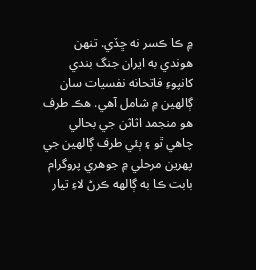۾ ڪا ڪسر نه ڇڏي. تنهن هوندي به ايران جنگ بندي کانپوءِ فاتحانه نفسيات سان ڳالهين ۾ شامل آهي. هڪ طرف هو منجمد اثاثن جي بحالي چاهي ٿو ۽ ٻئي طرف ڳالهين جي پهرين مرحلي ۾ جوهري پروگرام بابت ڪا به ڳالهه ڪرڻ لاءِ تيار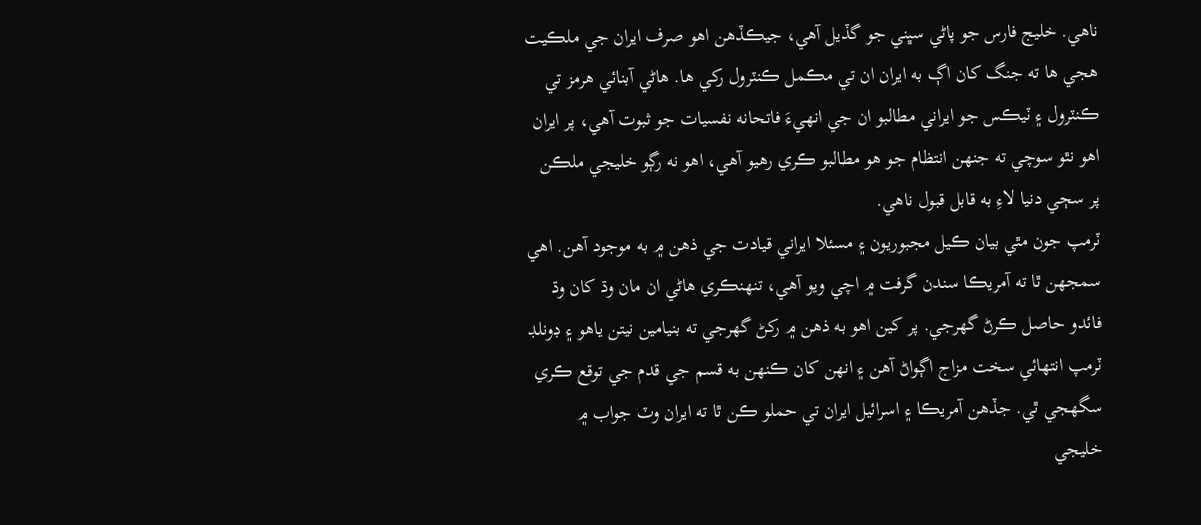ناهي. خليج فارس جو پاڻي سڀني جو گڏيل آهي، جيڪڏهن اهو صرف ايران جي ملڪيت هجي ها ته جنگ کان اڳ به ايران ان تي مڪمل ڪنٽرول رکي ها. هاڻي آبنائي هرمز تي ڪنٽرول ۽ ٽيڪس جو ايراني مطالبو ان جي انهيءَ فاتحانه نفسيات جو ثبوت آهي، پر ايران اهو نٿو سوچي ته جنهن انتظام جو هو مطالبو ڪري رهيو آهي، اهو نه رڳو خليجي ملڪن پر سڄي دنيا لاءِ به قابل قبول ناهي.
ٽرمپ جون مٿي بيان ڪيل مجبوريون ۽ مسئلا ايراني قيادت جي ذهن ۾ به موجود آهن. اهي سمجهن ٿا ته آمريڪا سندن گرفت ۾ اچي ويو آهي، تنهنڪري هاڻي ان مان وڌ کان وڌ فائدو حاصل ڪرڻ گهرجي. پر کين اهو به ذهن ۾ رکڻ گهرجي ته بنيامين نيتن ياهو ۽ ڊونلڊ ٽرمپ انتهائي سخت مزاج اڳواڻ آهن ۽ انهن کان ڪنهن به قسم جي قدم جي توقع ڪري سگهجي ٿي. جڏهن آمريڪا ۽ اسرائيل ايران تي حملو ڪن ٿا ته ايران وٽ جواب ۾ خليجي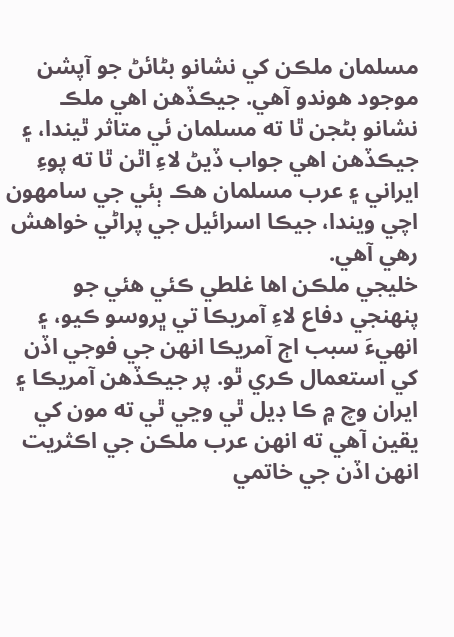مسلمان ملڪن کي نشانو بڻائڻ جو آپشن موجود هوندو آهي. جيڪڏهن اهي ملڪ نشانو بڻجن ٿا ته مسلمان ئي متاثر ٿيندا، ۽ جيڪڏهن اهي جواب ڏيڻ لاءِ اٿن ٿا ته پوءِ ايراني ۽ عرب مسلمان هڪ ٻئي جي سامهون اچي ويندا، جيڪا اسرائيل جي پراڻي خواهش رهي آهي.
خليجي ملڪن اها غلطي ڪئي هئي جو پنهنجي دفاع لاءِ آمريڪا تي ڀروسو ڪيو، ۽ انهيءَ سبب اڄ آمريڪا انهن جي فوجي اڏن کي استعمال ڪري ٿو. پر جيڪڏهن آمريڪا ۽ ايران وچ ۾ ڪا ڊيل ٿي وڃي ٿي ته مون کي يقين آهي ته انهن عرب ملڪن جي اڪثريت انهن اڏن جي خاتمي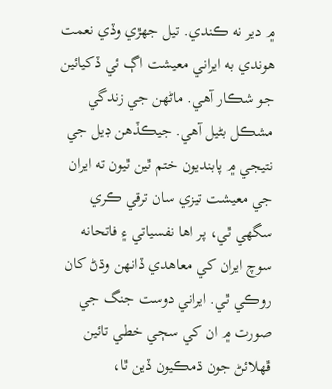۾ دير نه ڪندي. تيل جهڙي وڏي نعمت هوندي به ايراني معيشت اڳ ئي ڏکيائين جو شڪار آهي. ماڻهن جي زندگي مشڪل بڻيل آهي. جيڪڏهن ڊيل جي نتيجي ۾ پابنديون ختم ٿين ٿيون ته ايران جي معيشت تيزي سان ترقي ڪري سگهي ٿي، پر اها نفسياتي ۽ فاتحانه سوچ ايران کي معاهدي ڏانهن وڌڻ کان روڪي ٿي. ايراني دوست جنگ جي صورت ۾ ان کي سڄي خطي تائين ڦهلائڻ جون ڌمڪيون ڏين ٿا،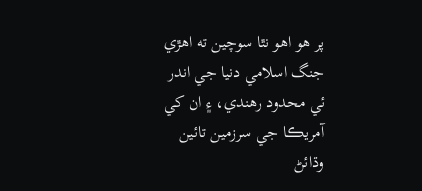پر هو اهو نٿا سوچين ته اهڙي جنگ اسلامي دنيا جي اندر ئي محدود رهندي، ۽ ان کي آمريڪا جي سرزمين تائين وڌائڻ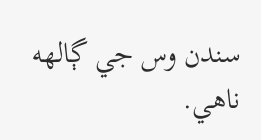سندن وس جي ڳالهه ناهي.